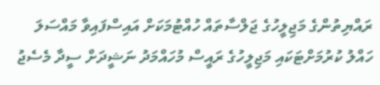ރައްޔިތުންގެ މަޖިލީހުގެ ޖަލްސާތައް ހުއްޓުމަކަށް އައިސްފައިވާ މައްސަލަ ހައްލު ކުރުމަށްޓަކައި މަޖިލީހުގެ ރައީސް މުހައްމަދު ނަޝީދަށް ސީދާ މެސެޖު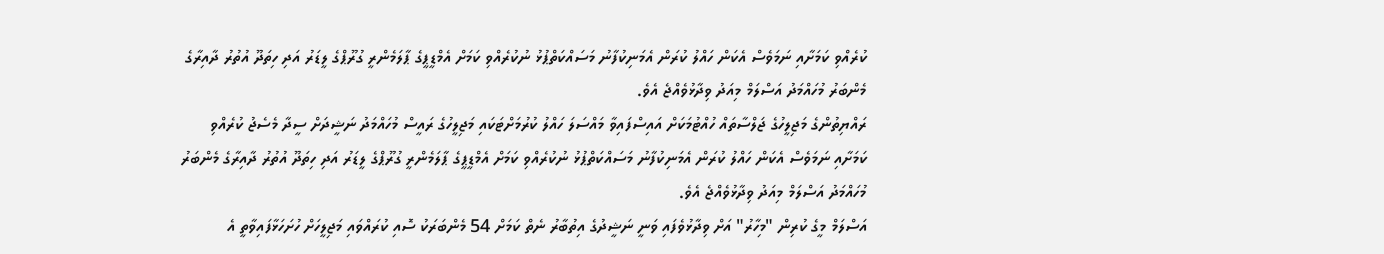ކުރެއްވި ކަމަށާއި ނަމަވެސް އެކަން ހައްލު ކުރަން އެމަނިކުފާނު މަސައްކަތްޕުޅު ނުކުރެއްވި ކަމަށް އެމްޑީޕީގެ ޕާލަމެންރީ ގުރޫޕްގެ ލީޑަރު އަދި ހިތަދޫ އުތުރު ދާއިރާގެ މެންބަރު މުހައްމަދު އަސްލަމް މިއަދު ވިދާޅުވެއްޖެ އެވެ.
ރައްޔިތުންގެ މަޖިލީހުގެ ޖަލްސާތައް ހުއްޓުމަކަށް އައިސްފައިވާ މައްސަލަ ހައްލު ކުރުމަށްޓަކައި މަޖިލީހުގެ ރައީސް މުހައްމަދު ނަޝީދަށް ސީދާ މެސެޖު ކުރެއްވި ކަމަށާއި ނަމަވެސް އެކަން ހައްލު ކުރަން އެމަނިކުފާނު މަސައްކަތްޕުޅު ނުކުރެއްވި ކަމަށް އެމްޑީޕީގެ ޕާލަމެންރީ ގުރޫޕްގެ ލީޑަރު އަދި ހިތަދޫ އުތުރު ދާއިރާގެ މެންބަރު މުހައްމަދު އަސްލަމް މިއަދު ވިދާޅުވެއްޖެ އެވެ.
އަސްލަމް މީގެ ކުރިން "މިހާރު" އަށް ވިދާޅުވެފައި ވަނީ ނަޝީދުގެ އިތުބާރު ނެތް ކަމަށް 54 މެންބަރަކު ސޮއި ކުރައްވައި މަޖިލީހަށް ހުށަހަޅާފައިވާތީ އެ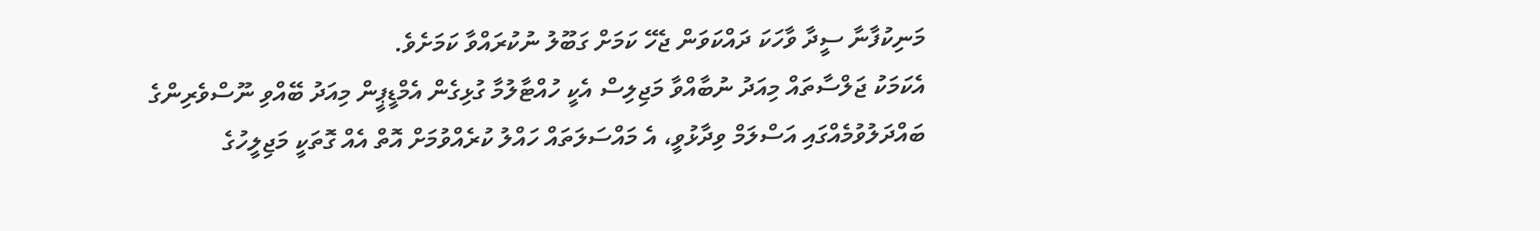މަނިކުފާނާ ސީދާ ވާހަކަ ދައްކަވަން ޖެހޭ ކަމަށް ގަބޫލު ނުކުރައްވާ ކަމަށެވެ.
އެކަމަކު ޖަލްސާތައް މިއަދު ނުބާއްވާ މަޖިލިސް އެކީ ހުއްޓާލުމާ ގުޅިގެން އެމްޑީޕީން މިއަދު ބޭއްވި ނޫސްވެރިންގެ ބައްދަލުވުމެއްގައި އަސްލަމް ވިދާޅުވީ، އެ މައްސަލަތައް ހައްލު ކުރެއްވުމަށް އޮތް އެއް ގޮތަކީ މަޖިލީހުގެ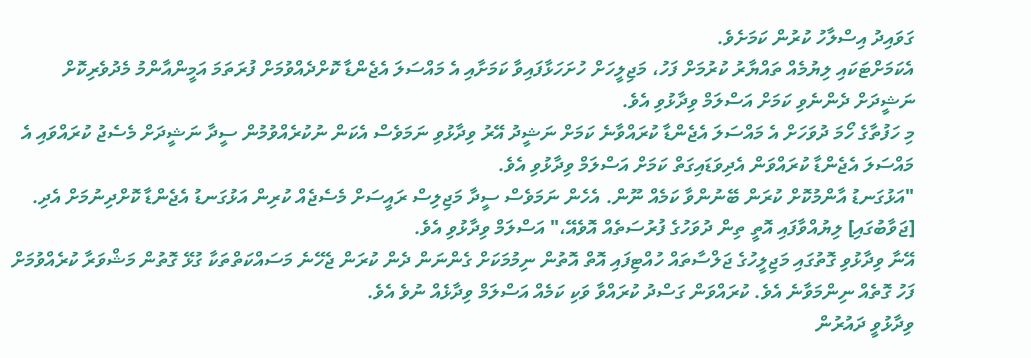ގަވައިދު އިސްލާހު ކުރުން ކަމަށެވެ.
އެކަމަށްޓަކައި ލިޔުމެއް ތައްޔާރު ކުރުމަށް ފަހު، މަޖިލީހަށް ހުށަހަޅާފައިވާ ކަމަށާއި އެ މައްސަލަ އެޖެންޑާ ކޮށްދެއްވުމަށް ފުރަތަމަ އަމީންއާންމު މެދުވެރިކޮށް ނަޝީދަށް ދެންނެވި ކަމަށް އަސްލަމް ވިދާޅުވި އެވެ.
މި ހަފުތާގެ ހޯމަ ދުވަހަށް އެ މައްސަލަ އެޖެންޑާ ކުރައްވާނެ ކަމަށް ނަޝީދު އޭރު ވިދާޅުވި ނަމަވެސް އެކަން ނުކުރެއްވުމުން ސީދާ ނަޝީދަށް މެސެޖު ކުރައްވައި އެ މައްސަލަ އެޖެންޑާ ކުރައްވަން އެދިވަޑައިގަތް ކަމަށް އަސްލަމް ވިދާޅުވި އެވެ.
"އަޅުގަނޑު އާންމުކޮށް ކުރަން ބޭނުންވާ ކަމެއް ނޫން. އެހެން ނަމަވެސް ސީދާ މަޖިލިސް ރައީސަށް މެސެޖެއް ކުރިން އަޅުގަނޑު އެޖެންޑާ ކޮށްދިނުމަށް އެދި. [ޖަވާބުގައި] ލިޔުއްވާފައި އޮތީ ތިން ދުވަހުގެ ފުރުސަތެއް އޮވެއޭ،" އަސްލަމް ވިދާޅުވި އެވެ.
އޭނާ ވިދާޅުވި ގޮތުގައި މަޖިލީހުގެ ޖަލްސާތައް ހުއްޓިފައި އޮތް އޮތުން ނިމުމަކަށް ގެންނަން ދެން ކުރަން ޖެހޭނެ މަސައްކަތްތަކާ ގުޅޭ ގޮތުން މަޝްވަރާ ކުރެއްވުމަށް ފަހު ގޮތެއް ނިންމަވާނެ އެވެ. ކުރައްވަން ގަސްދު ކުރައްވާ ވަކި ކަމެއް އަސްލަމް ވިދާޅެއް ނުވެ އެވެ.
ވިދާޅުވީ ދައުރުން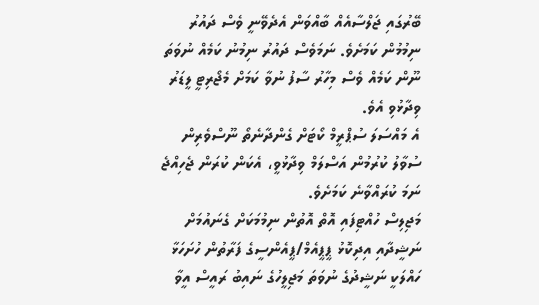ބޭރުގައި ޖަލްސާއެއް ބާއްވަން އެދެވޭނީ ވެސް ދައުރު ނިމުމުން ކަމަށެވެ. ނަމަވެސް ދައުރު ނިމުނު ކަމެއް ނުވަތަ ނޫން ކަމެއް ވެސް މިހާރު ސާފު ނުވާ ކަމަށް މެޖޯރިޓީ ލީޑަރު ވިދާޅުވި އެވެ.
އެ މައްސަލަ ސުޕްރީމް ކޯޓަށް ގެންދާނެތޯ ނޫސްވެރިން ސުވާލު ކުރުމުން އަސްލަމް ވިދާޅުވީ، އެކަން ކުރަން ޖެހިއްޖެ ނަމަ ކުރައްވާނެ ކަމަށެވެ.
މަޖިލިސް ހުއްޓިފައި އޮތް އޮތުން ނިމުމަކަށް ގެނައުމަށް ނަޝީދާއި އިދިކޮޅު ޕީޕީއެމް/ޕީއެންސީގެ ފަރާތުން ހުށަހަޅާ ހައްލަކީ ނަޝީދުގެ ނުވަތަ މަޖިލީހުގެ ނައިބު ރައީސް އީވާ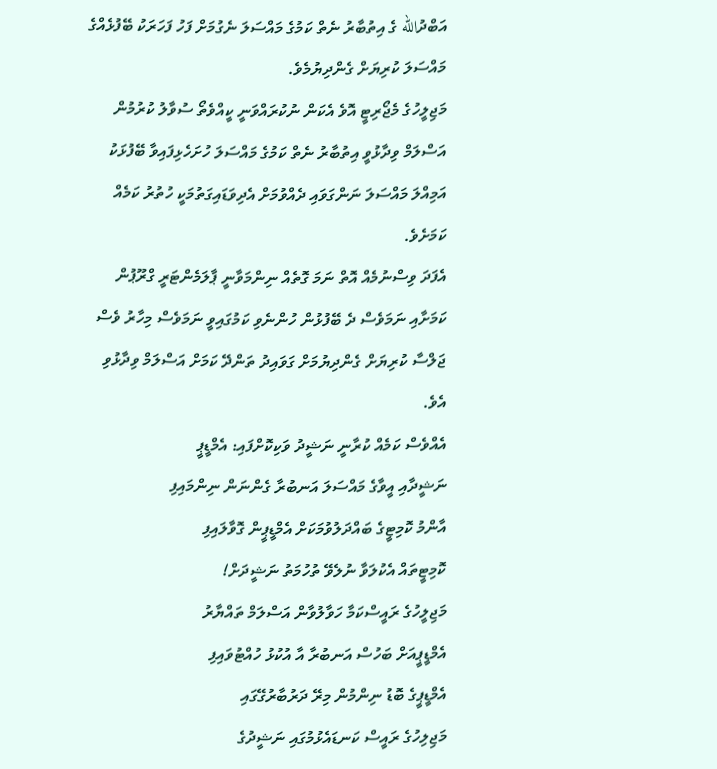އަބްދުالله ގެ އިތުބާރު ނެތް ކަމުގެ މައްސަލަ ނެގުމަށް ފަހު ފަހަރަކު ބޭފުޅެއްގެ މައްސަލަ ކުރިޔަށް ގެންދިޔުމެވެ.
މަޖިލީހުގެ މެޖޯރިޓީ އޮވެ އެކަން ނުކުރައްވަނީ ކީއްވެތޯ ސުވާލު ކުރުމުން އަސްލަމް ވިދާޅުވީ އިތުބާރު ނެތް ކަމުގެ މައްސަލަ ހުށަހެޅިފައިވާ ބޭފުޅަކު އަމިއްލަ މައްސަލަ ނަންގަވައި ދެއްވުމަށް އެދިވަޑައިގަތުމަކީ ހުތުރު ކަމެއް ކަމަށެވެ.
އެފަދަ ވިސްނުމެއް އޮތް ނަމަ ގޮތެއް ނިންމަވާނީ ޕާލަމެންޓަރީ ގްރޫޕުން ކަމަށާއި ނަމަވެސް ދެ ބޭފުޅުން ހުންނެވި ކަމުގައިވީ ނަމަވެސް މިހާރު ވެސް ޖަލްސާ ކުރިޔަށް ގެންދިޔުމަށް ގަވައިދު ތަންދޭ ކަމަށް އަސްލަމް ވިދާޅުވި އެވެ.
އެއްވެސް ކަމެއް ކުރާނީ ނަޝީދު ވަކިކޮށްފައި: އެމްޑީޕީ
ނަޝީދާއި އީވާގެ މައްސަލަ އަނބުރާ ގެންނަން ނިންމައިފި
އާންމު ކޮމިޓީގެ ބައްދަލުވުމަކަށް އެމްޑީޕީން ގޮވާލައިފި
ކޮމިޓީތައް އެކުލަވާ ނުލެވޭ ތުހުމަތު ނަޝީދަށް!
މަޖިލީހުގެ ރައީސްކަމާ ހަވާލުވާން އަސްލަމް ތައްޔާރު
އެމްޑީޕީއަށް ބަހުސް އަނބުރާ އާ އުކުޅު ހުއްޓުވައިފި
އެމްޑީޕީގެ ބޮޑު ނިންމުން މިރޭ ދަރުބާރުގޭގައި
މަޖިލިހުގެ ރައީސް ކަނޑައެޅުމުގައި ނަޝީދުގެ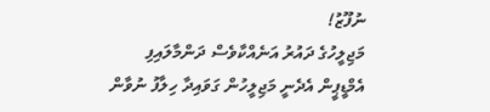ނުފޫޒު!
މަޖިލީހުގެ ދައުރު އަނެއްކާވެސް ދަންމާލައިފި
އެމްޑީޕީން އެދެނީ މަޖިލީހުން ގަވައިދާ ހިލާފު ނުވާން